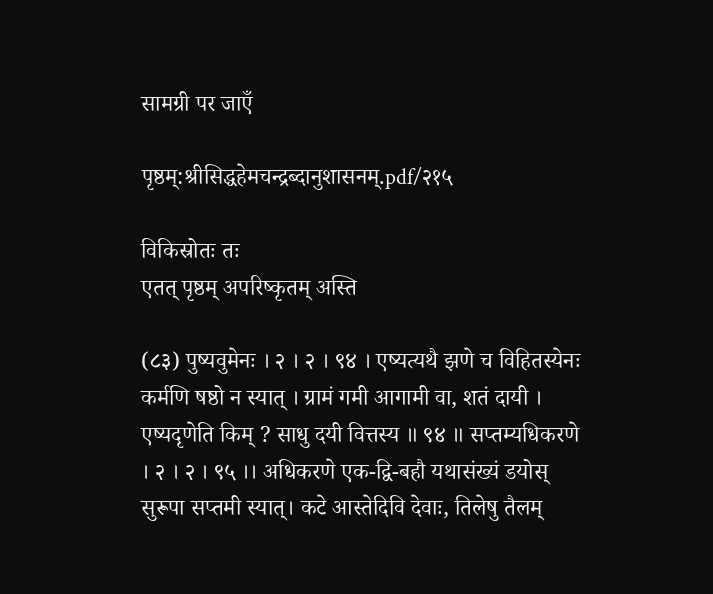सामग्री पर जाएँ

पृष्ठम्:श्रीसिद्धहेमचन्द्रब्दानुशासनम्.pdf/२१५

विकिस्रोतः तः
एतत् पृष्ठम् अपरिष्कृतम् अस्ति

(८३) पुष्यवुमेनः । २ । २ । ९४ । एष्यत्यथै झणे च विहितस्येनः कर्मणि षष्ठो न स्यात् । ग्रामं गमी आगामी वा, शतं दायी । एष्यदृणेति किम् ? साधु दयी वित्तस्य ॥ ९४ ॥ सप्तम्यधिकरणे । २ । २ । ९५ ।। अधिकरणे एक-द्वि-बहौ यथासंख्यं डयोस् सुरूपा सप्तमी स्यात्। कटे आस्तेदिवि देवाः, तिलेषु तैलम्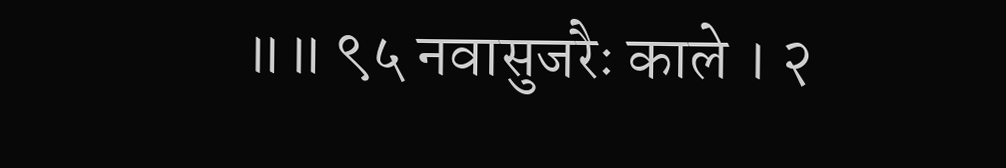॥॥ ९५ नवासुजरैः काले । २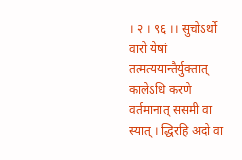। २ । ९६ ।। सुचोऽर्थो वारो येषां तत्मत्ययान्तैर्युक्तात् कालेऽधि करणे वर्तमानात् ससमी वा स्यात् । द्धिरहि अदो वा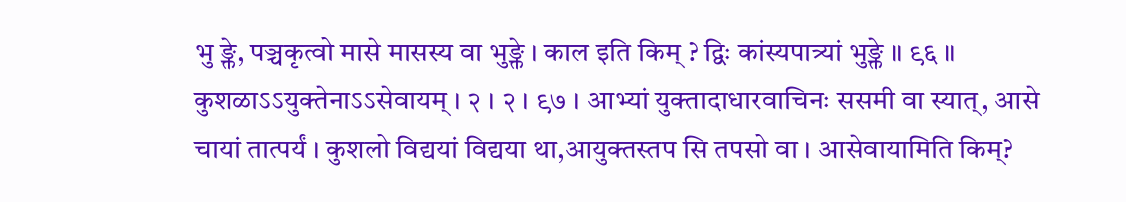भु ङ्क्ते, पञ्चकृत्वो मासे मासस्य वा भुङ्क्ते । काल इति किम् ? द्विः कांस्यपात्र्यां भुङ्क्ते ॥ ९६ ॥ कुशळाऽऽयुक्तेनाऽऽसेवायम् । २ । २ । ९७ । आभ्यां युक्तादाधारवाचिनः ससमी वा स्यात्, आसे चायां तात्पर्यं । कुशलो विद्ययां विद्यया था,आयुक्तस्तप सि तपसो वा । आसेवायामिति किम्?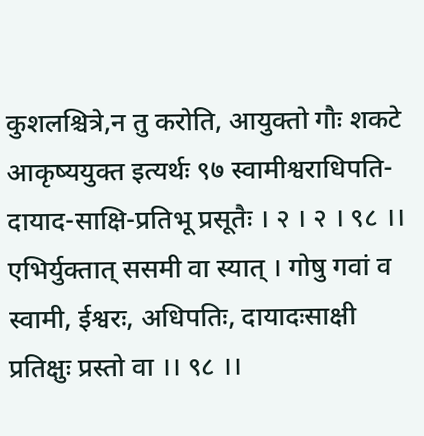कुशलश्चित्रे,न तु करोति, आयुक्तो गौः शकटे आकृष्ययुक्त इत्यर्थः ९७ स्वामीश्वराधिपति-दायाद-साक्षि-प्रतिभू प्रसूतैः । २ । २ । ९८ ।। एभिर्युक्तात् ससमी वा स्यात् । गोषु गवां व स्वामी, ईश्वरः, अधिपतिः, दायादःसाक्षी प्रतिक्षुः प्रस्तो वा ।। ९८ ।।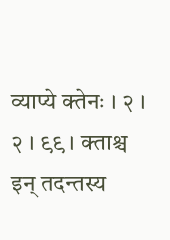व्याप्ये क्तेनः । २ । २ । ९९ । क्ताश्च इन् तदन्तस्य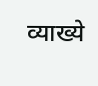व्याख्ये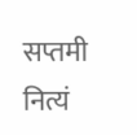सप्तमी नित्यं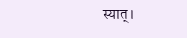स्यात्।